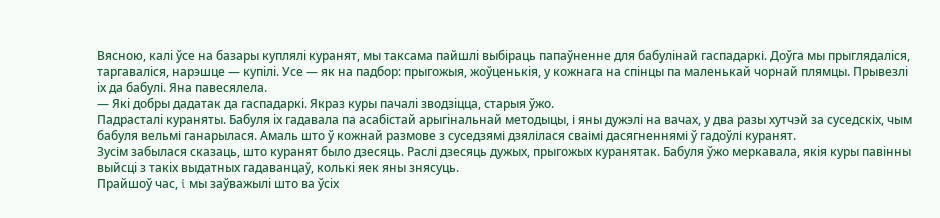Вясною, калi ўсе на базары куплялi куранят, мы таксама пайшлi выбiраць папаўненне для бабулiнай гаспадаркі. Доўга мы прыглядалiся, таргавалiся, нарэшце — купiлi. Усе — як на падбор: прыгожыя, жоўценькiя, у кожнага на спiнцы па маленькай чорнай плямцы. Прывезлi iх да бабулі. Яна павесялела.
— Якi добры дадатак да гаспадаркi. Якраз куры пачалi зводзiцца, старыя ўжо.
Падрасталi кураняты. Бабуля iх гадавала па асабістай арыгiнальнай методыцы, і яны дужэлi на вачах, у два разы хутчэй за суседскіх, чым бабуля вельмі ганарылася. Амаль што ў кожнай размове з суседзямі дзялілася сваімі дасягненнямі ў гадоўлі куранят.
Зусім забылася сказаць, што куранят было дзесяць. Раслі дзесяць дужых, прыгожых куранятак. Бабуля ўжо меркавала, якiя куры павiнны выйсцi з такiх выдатных гадаванцаў, колькi яек яны знясуць.
Прайшоў час, i мы заўважылi што ва ўсiх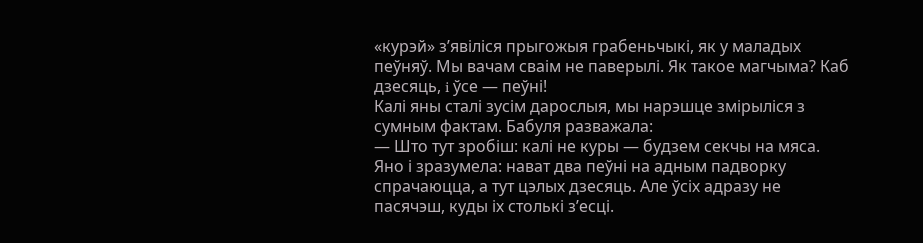«курэй» з’явiлiся прыгожыя грабеньчыкi, як у маладых пеўняў. Мы вачам сваiм не паверылi. Як такое магчыма? Каб дзесяць, i ўсе — пеўнi!
Калi яны сталi зусiм дарослыя, мы нарэшце змiрылiся з сумным фактам. Бабуля разважала:
— Што тут зробiш: калi не куры — будзем секчы на мяса.
Яно і зразумела: нават два пеўні на адным падворку спрачаюцца, а тут цэлых дзесяць. Але ўсiх адразу не пасячэш, куды iх столькi з’есцi.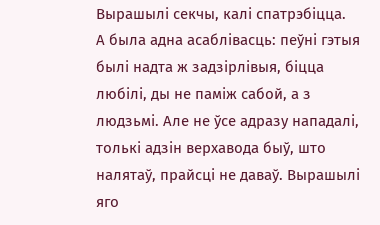Вырашылi секчы, калі спатрэбiцца.
А была адна асаблiвасць: пеўнi гэтыя былi надта ж задзiрлiвыя, бiцца любiлi, ды не паміж сабой, а з людзьмi. Але не ўсе адразу нападалi, толькi адзiн верхавода быў, што налятаў, прайсці не даваў. Вырашылi яго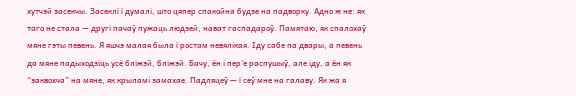хутчэй засекчы. Засеклi i думалi, што цяпер спакойна будзе на падворку. Адно ж не: як таго не стала — другi пачаў пужаць людзей, нават гаспадароў. Памятаю, як спалохаў мяне гэты певень. Я яшчэ малая была i ростам невялiкая. Іду сабе па двары, а певень да мяне падыходзiць усё блiжэй, блiжэй. Бачу, ён і пер’е распушыў, але iду, а ён як “заквохча” на мяне, як крыламi замахае. Падляцеў — i сеў мне на галаву. Як жа я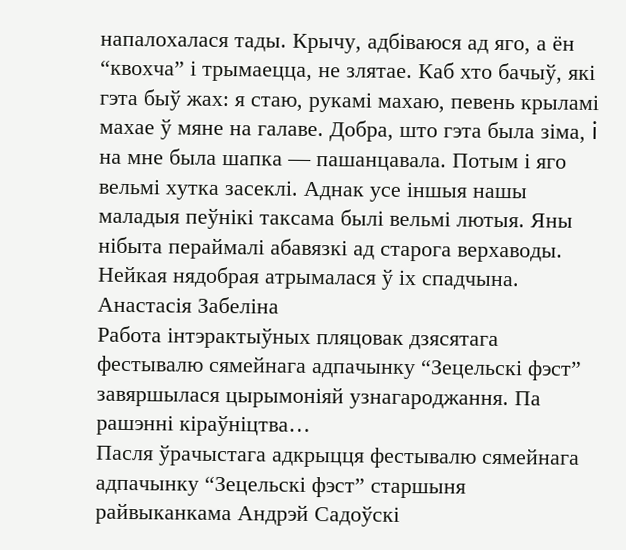напалохалася тады. Крычу, адбiваюся ад яго, а ён “квохча” і трымаецца, не злятае. Каб хто бачыў, якi гэта быў жах: я стаю, рукамi махаю, певень крыламi махае ў мяне на галаве. Добра, што гэта была зiма, i на мне была шапка — пашанцавала. Потым і яго вельмі хутка засеклi. Аднак усе іншыя нашы маладыя пеўнікі таксама былi вельмі лютыя. Яны нібыта пераймалі абавязкi ад старога верхаводы. Нейкая нядобрая атрымалася ў iх спадчына.
Анастасія Забеліна
Работа інтэрактыўных пляцовак дзясятага фестывалю сямейнага адпачынку “Зецельскі фэст” завяршылася цырымоніяй узнагароджання. Па рашэнні кіраўніцтва…
Пасля ўрачыстага адкрыцця фестывалю сямейнага адпачынку “Зецельскі фэст” старшыня райвыканкама Андрэй Садоўскі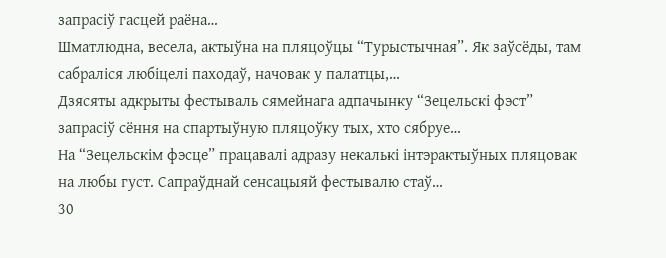запрасіў гасцей раёна…
Шматлюдна, весела, актыўна на пляцоўцы “Турыстычная”. Як заўсёды, там сабраліся любіцелі паходаў, начовак у палатцы,…
Дзясяты адкрыты фестываль сямейнага адпачынку “Зецельскі фэст” запрасіў сёння на спартыўную пляцоўку тых, хто сябруе…
На “Зецельскім фэсце” працавалі адразу некалькі інтэрактыўных пляцовак на любы густ. Сапраўднай сенсацыяй фестывалю стаў…
30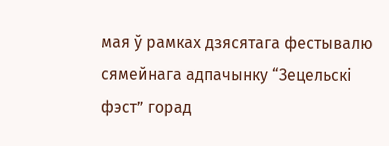мая ў рамках дзясятага фестывалю сямейнага адпачынку “Зецельскі фэст” горад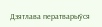Дзятлава ператварыўся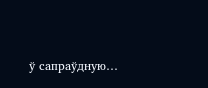ў сапраўдную…